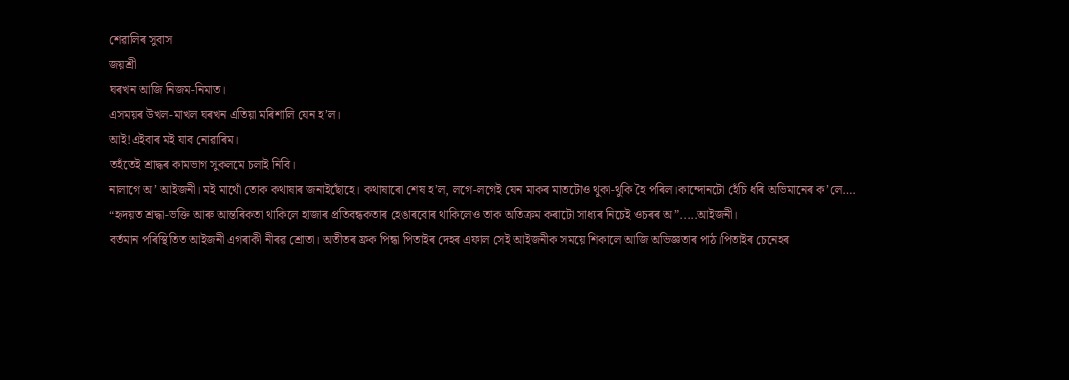শেৱালিৰ সুবাস
জয়শ্ৰী
ঘৰখন আজি নিজম-নিমাত।
এসময়ৰ উখল-মাখল ঘৰখন এতিয়া মৰিশালি যেন হ’ল।
আই!এইবাৰ মই যাব নোৱাৰিম।
তহঁতেই শ্ৰাদ্ধৰ কামভাগ সুকলমে চলাই নিবি।
নালাগে অ’ আইজনী। মই মাথোঁ তোক কথাষাৰ জনাইছোঁহে। কথাষাৰো শেষ হ’ল, লগে-লগেই যেন মাকৰ মাতটোও থুকা-থুকি হৈ পৰিল।কান্দোনটো হেঁচি ধৰি অভিমানেৰ ক’লে….
“হৃদয়ত শ্ৰদ্ধা-ভক্তি আৰু আন্তৰিকতা থাকিলে হাজাৰ প্ৰতিবন্ধকতাৰ হেঙাৰবোৰ থাকিলেও তাক অতিক্ৰম কৰাটো সাধ্যৰ নিচেই ওচৰৰ অ”.....আইজনী।
বৰ্তমান পৰিস্থিতিত আইজনী এগৰাকী নীৰৱ শ্ৰোতা। অতীতৰ ফ্ৰক পিন্ধা পিতাইৰ দেহৰ এফাল সেই আইজনীক সময়ে শিকালে আজি অভিজ্ঞতাৰ পাঠ।পিতাইৰ চেনেহৰ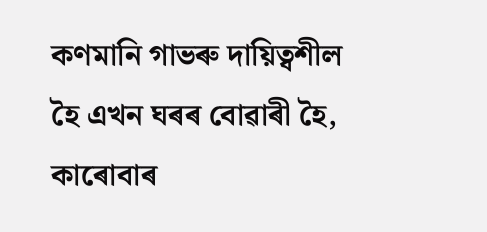কণমানি গাভৰু দায়িত্বশীল হৈ এখন ঘৰৰ বোৱাৰী হৈ, কাৰোবাৰ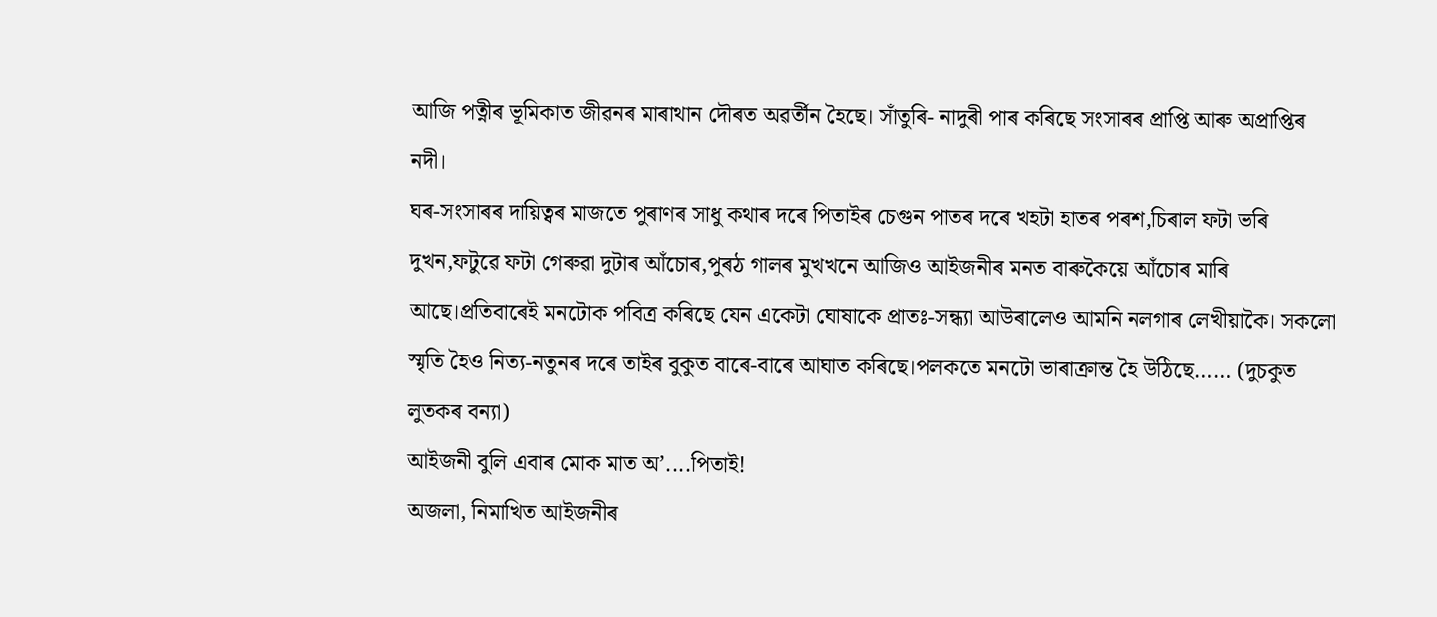আজি পত্নীৰ ভূমিকাত জীৱনৰ মাৰাথান দৌৰত অৱৰ্তীন হৈছে। সাঁতুৰি- নাদুৰী পাৰ কৰিছে সংসাৰৰ প্ৰাপ্তি আৰু অপ্ৰাপ্তিৰ নদী।
ঘৰ-সংসাৰৰ দায়িত্বৰ মাজতে পুৰাণৰ সাধু কথাৰ দৰে পিতাইৰ চেগুন পাতৰ দৰে খহটা হাতৰ পৰশ,চিৰাল ফটা ভৰি দুখন,ফটুৱে ফটা গেৰুৱা দুটাৰ আঁচোৰ,পুৰঠ গালৰ মুখখনে আজিও আইজনীৰ মনত বাৰুকৈয়ে আঁচোৰ মাৰি আছে।প্ৰতিবাৰেই মনটোক পবিত্ৰ কৰিছে যেন একেটা ঘোষাকে প্ৰাতঃ-সন্ধ্যা আউৰালেও আমনি নলগাৰ লেখীয়াকৈ। সকলো স্মৃতি হৈও নিত্য-নতুনৰ দৰে তাইৰ বুকুত বাৰে-বাৰে আঘাত কৰিছে।পলকতে মনটো ভাৰাক্ৰান্ত হৈ উঠিছে…… (দুচকুত লুতকৰ বন্যা)
আইজনী বুলি এবাৰ মোক মাত অ’....পিতাই!
অজলা, নিমাখিত আইজনীৰ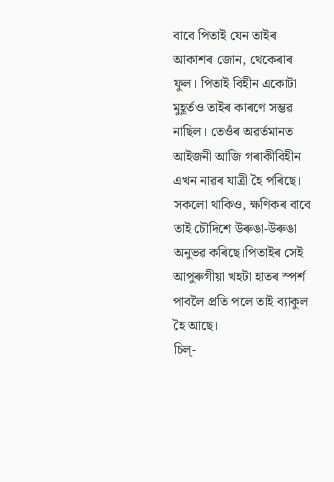বাবে পিতাই যেন তাইৰ আকাশৰ জোন, থেকেৰাৰ ফুল। পিতাই বিহীন একোটা মুহূৰ্তও তাইৰ কাৰণে সম্ভৱ নাছিল। তেওঁৰ অৱৰ্তমানত আইজনী আজি গৰাকীবিহীন এখন নাৱৰ যাত্ৰী হৈ পৰিছে। সকলো থাকিও, ক্ষণিকৰ বাবে তাই চৌদিশে উৰুঙা-উৰুঙা অনুভৱ কৰিছে।পিতাইৰ সেই আপুৰুগীয়া খহটা হাতৰ স্পৰ্শ পাবলৈ প্ৰতি পলে তাই ব্যাকুল হৈ আছে।
চিল্-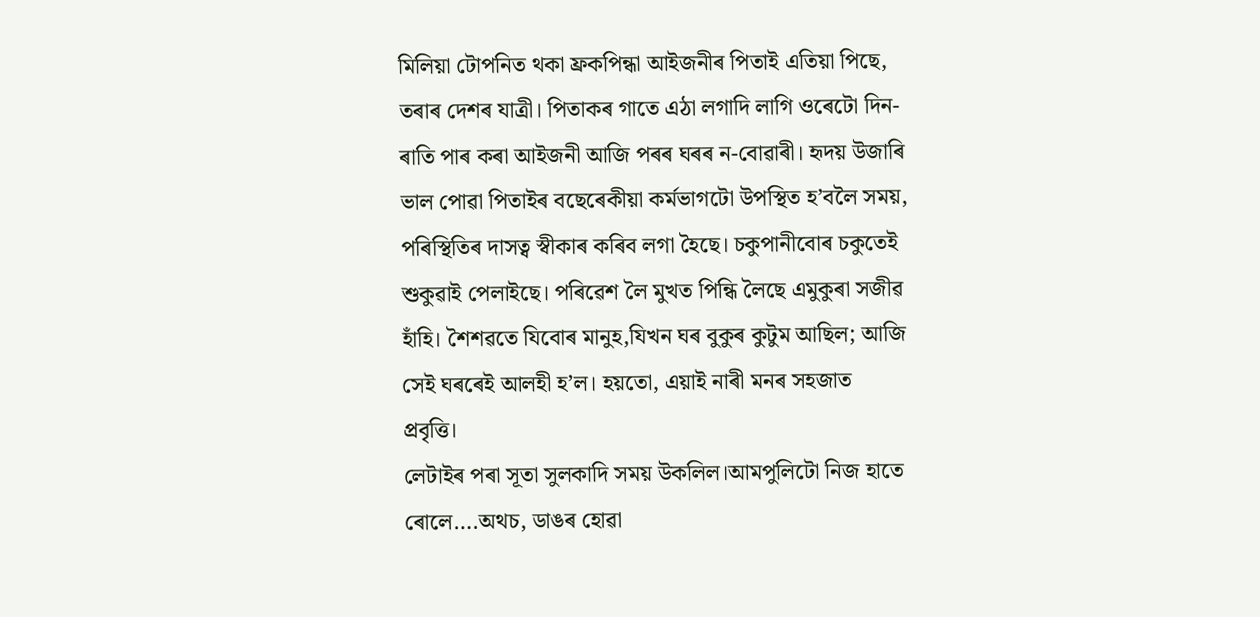মিলিয়া টোপনিত থকা ফ্ৰকপিন্ধা আইজনীৰ পিতাই এতিয়া পিছে, তৰাৰ দেশৰ যাত্ৰী। পিতাকৰ গাতে এঠা লগাদি লাগি ওৰেটো দিন-ৰাতি পাৰ কৰা আইজনী আজি পৰৰ ঘৰৰ ন-বোৱাৰী। হৃদয় উজাৰি ভাল পোৱা পিতাইৰ বছেৰেকীয়া কৰ্মভাগটো উপস্থিত হ’বলৈ সময়, পৰিস্থিতিৰ দাসত্ব স্বীকাৰ কৰিব লগা হৈছে। চকুপানীবোৰ চকুতেই শুকুৱাই পেলাইছে। পৰিৱেশ লৈ মুখত পিন্ধি লৈছে এমুকুৰা সজীৱ হাঁহি। শৈশৱতে যিবোৰ মানুহ,যিখন ঘৰ বুকুৰ কুটুম আছিল; আজি সেই ঘৰৰেই আলহী হ’ল। হয়তো, এয়াই নাৰী মনৰ সহজাত প্ৰবৃত্তি।
লেটাইৰ পৰা সূতা সুলকাদি সময় উকলিল।আমপুলিটো নিজ হাতে ৰোলে….অথচ, ডাঙৰ হোৱা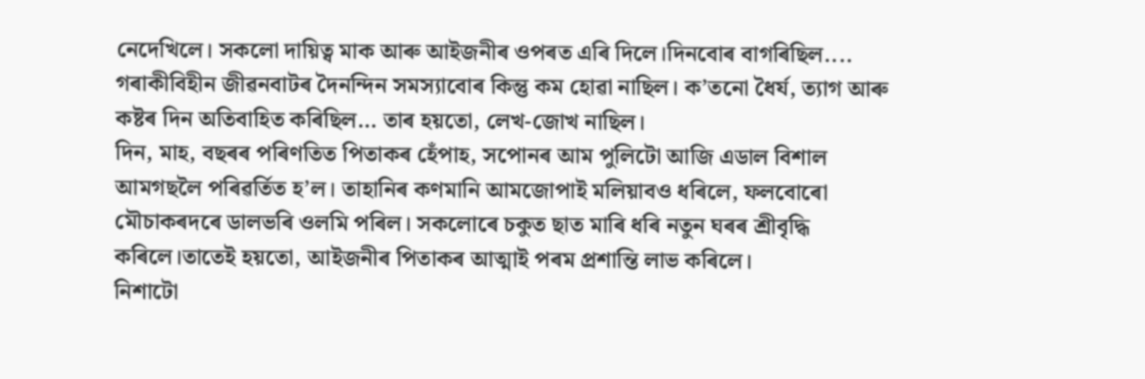নেদেখিলে। সকলো দায়িত্ব মাক আৰু আইজনীৰ ওপৰত এৰি দিলে।দিনবোৰ বাগৰিছিল.... গৰাকীবিহীন জীৱনবাটৰ দৈনন্দিন সমস্যাবোৰ কিন্তু কম হোৱা নাছিল। ক’তনো ধৈৰ্য, ত্যাগ আৰু কষ্টৰ দিন অতিবাহিত কৰিছিল… তাৰ হয়তো, লেখ-জোখ নাছিল।
দিন, মাহ, বছৰৰ পৰিণতিত পিতাকৰ হেঁপাহ, সপোনৰ আম পুলিটো আজি এডাল বিশাল আমগছলৈ পৰিৱৰ্তিত হ’ল। তাহানিৰ কণমানি আমজোপাই মলিয়াবও ধৰিলে, ফলবোৰো মৌচাকৰদৰে ডালভৰি ওলমি পৰিল। সকলোৰে চকুত ছাত মাৰি ধৰি নতুন ঘৰৰ শ্ৰীবৃদ্ধি কৰিলে।তাতেই হয়তো, আইজনীৰ পিতাকৰ আত্মাই পৰম প্ৰশান্তি লাভ কৰিলে।
নিশাটো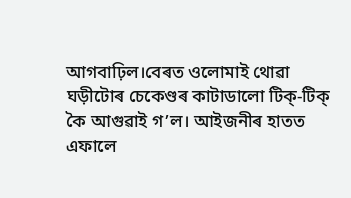আগবাঢ়িল।বেৰত ওলোমাই থোৱা ঘড়ীটোৰ চেকেণ্ডৰ কাটাডালো টিক্-টিক্ কৈ আগুৱাই গ’ল। আইজনীৰ হাতত এফালে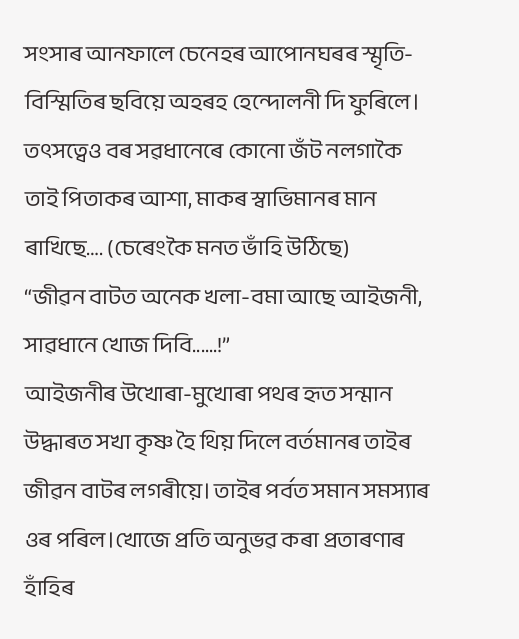সংসাৰ আনফালে চেনেহৰ আপোনঘৰৰ স্মৃতি-বিস্মিতিৰ ছবিয়ে অহৰহ হেন্দোলনী দি ফুৰিলে। তৎসত্বেও বৰ সৱধানেৰে কোনো জঁট নলগাকৈ তাই পিতাকৰ আশা, মাকৰ স্বাভিমানৰ মান ৰাখিছে…. (চেৰেংকৈ মনত ভাঁহি উঠিছে)
“জীৱন বাটত অনেক খলা-বমা আছে আইজনী, সাৱধানে খোজ দিবি......!”
আইজনীৰ উখোৰা-মুখোৰা পথৰ হৃত সন্মান উদ্ধাৰত সখা কৃষ্ণ হৈ থিয় দিলে বৰ্তমানৰ তাইৰ জীৱন বাটৰ লগৰীয়ে। তাইৰ পৰ্বত সমান সমস্যাৰ ওৰ পৰিল।খোজে প্ৰতি অনুভৱ কৰা প্ৰতাৰণাৰ হাঁহিৰ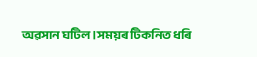অৱসান ঘটিল।সময়ৰ টিকনিত ধৰি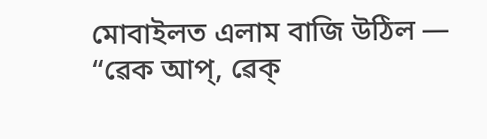মোবাইলত এলাম বাজি উঠিল —
“ৱেক আপ্, ৱেক্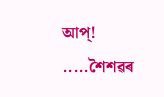আপ্!
.....শৈশৱৰ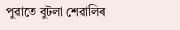পুৱাতে বুটলা শেৱালিৰ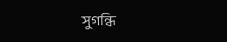সুগন্ধি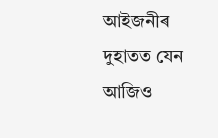আইজনীৰ দুহাতত যেন আজিও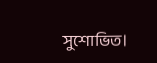সুশোভিত।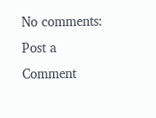No comments:
Post a Comment